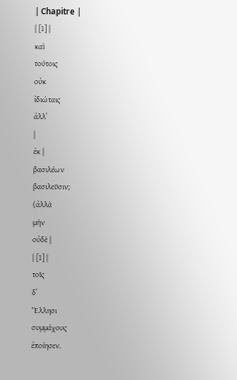| Chapitre |
| [1] |
καὶ
τούτοις
οὐκ
ἰδιώταις
ἀλλ᾽
|
ἐκ |
βασιλέων
βασιλεῦσιν;
(ἀλλὰ
μὴν
οὐδὲ |
| [1] |
τοῖς
δ᾽
Ἕλλησι
συμμάχους
ἐποίησεν.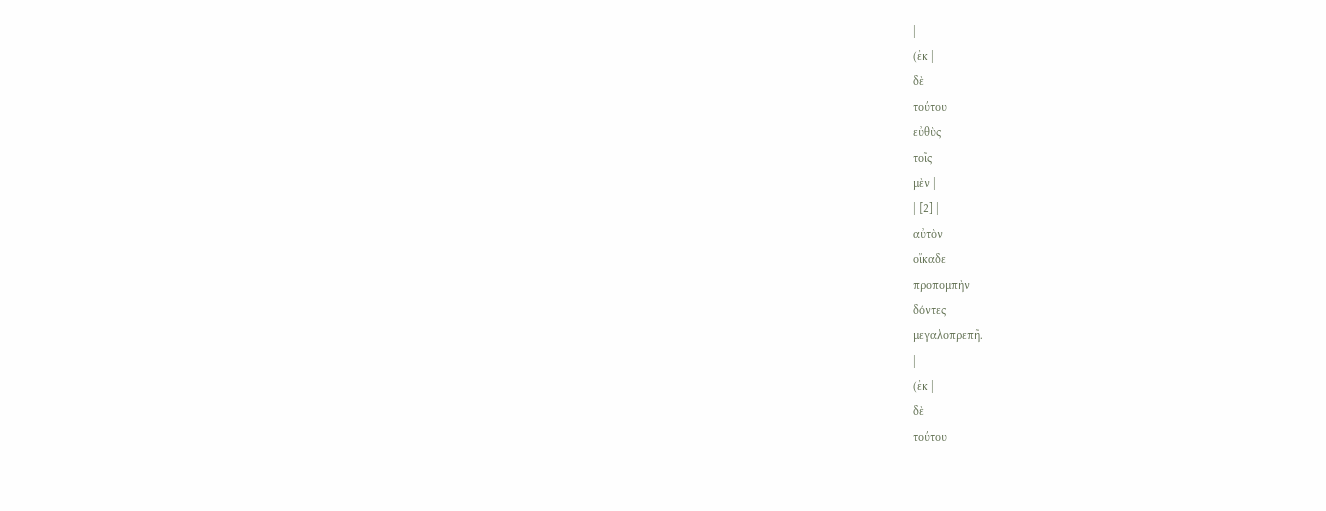|
(ἐκ |
δὲ
τούτου
εὐθὺς
τοῖς
μὲν |
| [2] |
αὐτὸν
οἴκαδε
προπομπὴν
δόντες
μεγαλοπρεπῆ.
|
(ἐκ |
δὲ
τούτου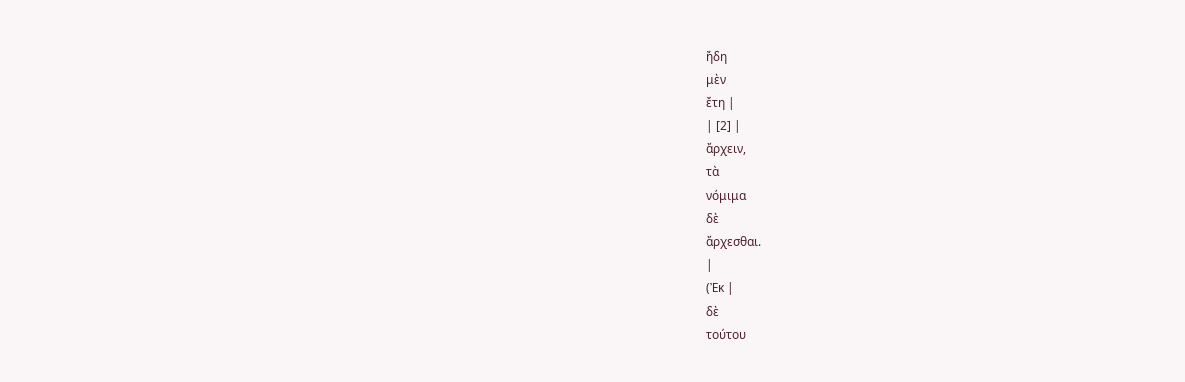ἤδη
μὲν
ἔτη |
| [2] |
ἄρχειν,
τὰ
νόμιμα
δὲ
ἄρχεσθαι.
|
(Ἐκ |
δὲ
τούτου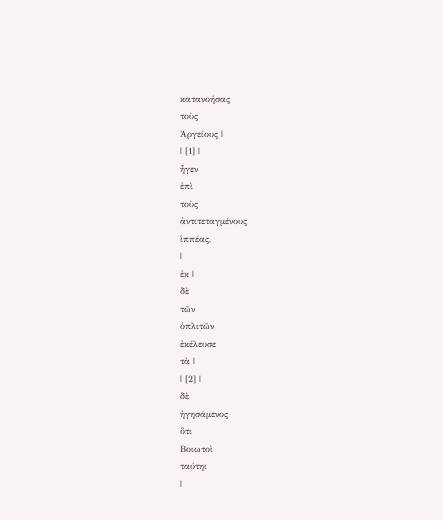κατανοήσας
τοὺς
Ἀργείους |
| [1] |
ἦγεν
ἐπὶ
τοὺς
ἀντιτεταγμένους
ἱππέας,
|
ἐκ |
δὲ
τῶν
ὁπλιτῶν
ἐκέλευσε
τὰ |
| [2] |
δὲ
ἡγησάμενος
ὅτι
Βοιωτοὶ
ταύτηι
|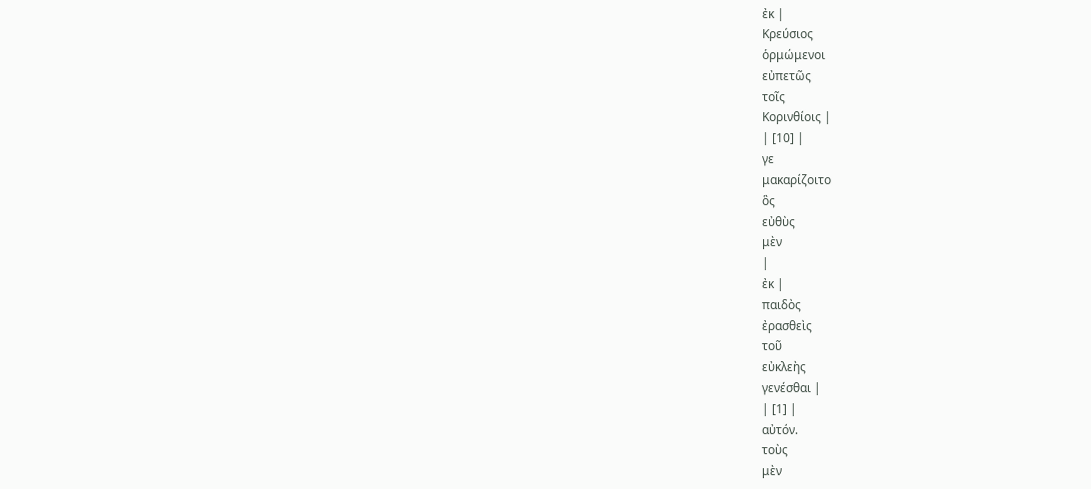ἐκ |
Κρεύσιος
ὁρμώμενοι
εὐπετῶς
τοῖς
Κορινθίοις |
| [10] |
γε
μακαρίζοιτο
ὃς
εὐθὺς
μὲν
|
ἐκ |
παιδὸς
ἐρασθεὶς
τοῦ
εὐκλεὴς
γενέσθαι |
| [1] |
αὐτόν.
τοὺς
μὲν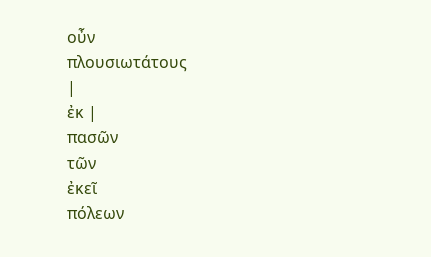οὖν
πλουσιωτάτους
|
ἐκ |
πασῶν
τῶν
ἐκεῖ
πόλεων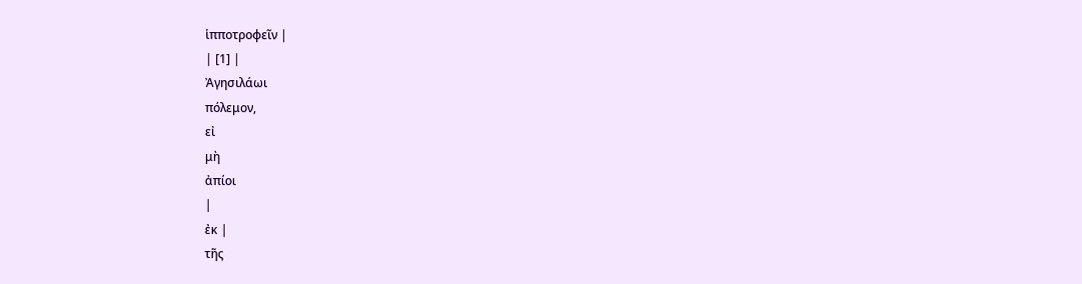ἱπποτροφεῖν |
| [1] |
Ἀγησιλάωι
πόλεμον,
εἰ
μὴ
ἀπίοι
|
ἐκ |
τῆς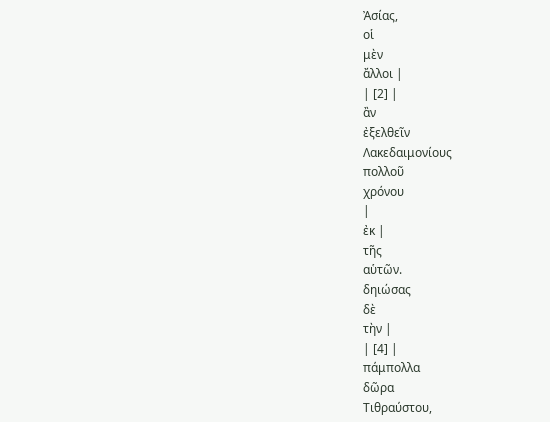Ἀσίας,
οἱ
μὲν
ἄλλοι |
| [2] |
ἂν
ἐξελθεῖν
Λακεδαιμονίους
πολλοῦ
χρόνου
|
ἐκ |
τῆς
αὑτῶν.
δηιώσας
δὲ
τὴν |
| [4] |
πάμπολλα
δῶρα
Τιθραύστου,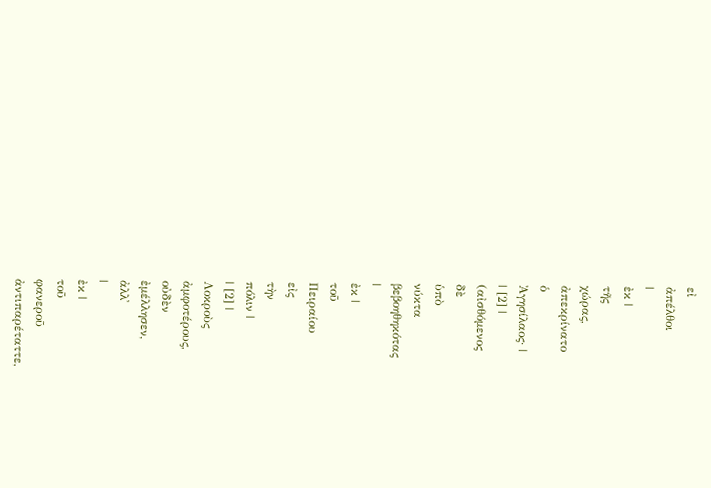εἰ
ἀπέλθοι
|
ἐκ |
τῆς
χώρας,
ἀπεκρίνατο
ὁ
Ἀγησίλαος· |
| [2] |
(αἰσθόμενος
δὲ
ὑπὸ
νύκτα
βεβοηθηκότας
|
ἐκ |
τοῦ
Πειραίου
εἰς
τὴν
πόλιν |
| [2] |
Λοκροὺς
ἀμφοτέρους,
οὐδὲν
ἐμέλλησεν,
ἀλλ᾽
|
ἐκ |
τοῦ
φανεροῦ
ἀντιπαρέταττε,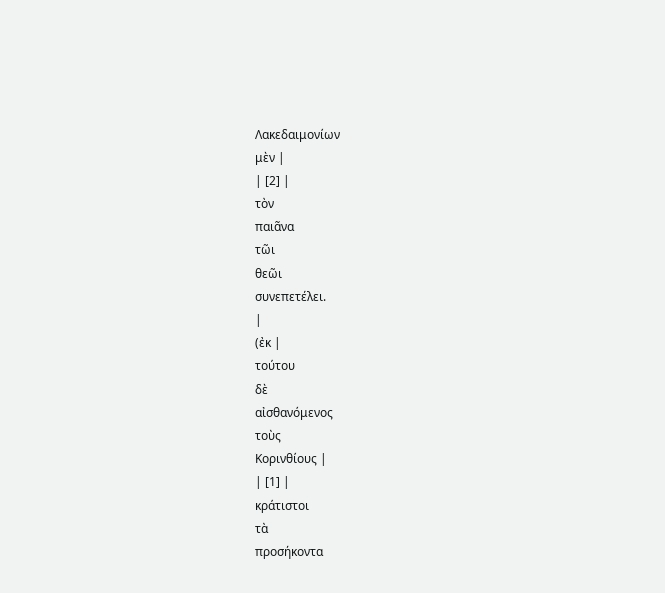Λακεδαιμονίων
μὲν |
| [2] |
τὸν
παιᾶνα
τῶι
θεῶι
συνεπετέλει.
|
(ἐκ |
τούτου
δὲ
αἰσθανόμενος
τοὺς
Κορινθίους |
| [1] |
κράτιστοι
τὰ
προσήκοντα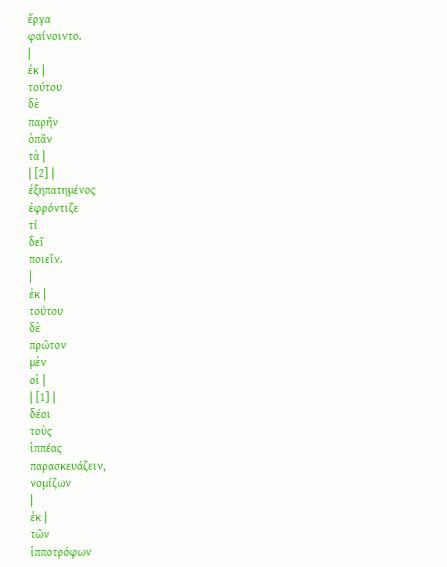ἔργα
φαίνοιντο.
|
ἐκ |
τούτου
δὲ
παρῆν
ὁπᾶν
τὰ |
| [2] |
ἐξηπατημένος
ἐφρόντιζε
τί
δεῖ
ποιεῖν.
|
ἐκ |
τούτου
δὲ
πρῶτον
μὲν
οἱ |
| [1] |
δέοι
τοὺς
ἱππέας
παρασκευάζειν,
νομίζων
|
ἐκ |
τῶν
ἱπποτρόφων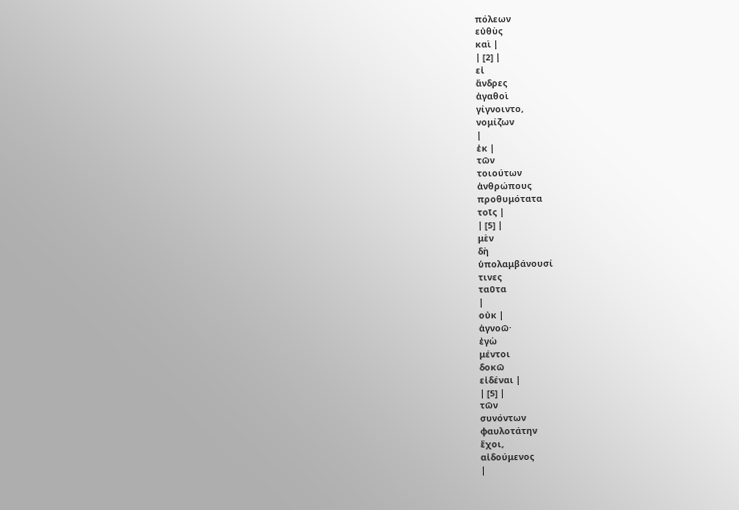πόλεων
εὐθὺς
καὶ |
| [2] |
εἰ
ἄνδρες
ἀγαθοὶ
γίγνοιντο,
νομίζων
|
ἐκ |
τῶν
τοιούτων
ἀνθρώπους
προθυμότατα
τοῖς |
| [5] |
μὲν
δὴ
ὑπολαμβάνουσί
τινες
ταῦτα
|
οὐκ |
ἀγνοῶ·
ἐγὼ
μέντοι
δοκῶ
εἰδέναι |
| [5] |
τῶν
συνόντων
φαυλοτάτην
ἔχοι,
αἰδούμενος
|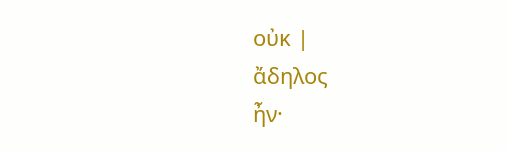οὐκ |
ἄδηλος
ἦν·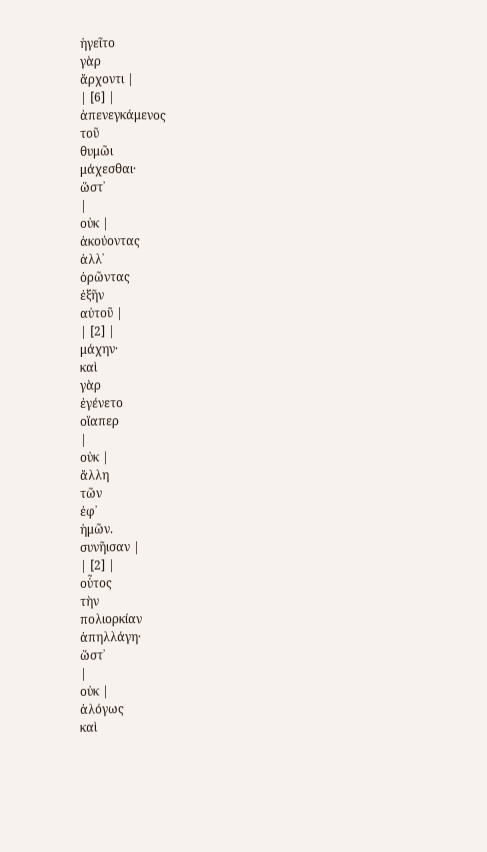ἡγεῖτο
γὰρ
ἄρχοντι |
| [6] |
ἀπενεγκάμενος
τοῦ
θυμῶι
μάχεσθαι·
ὥστ᾽
|
οὐκ |
ἀκούοντας
ἀλλ᾽
ὁρῶντας
ἐξῆν
αὐτοῦ |
| [2] |
μάχην·
καὶ
γὰρ
ἐγένετο
οἵαπερ
|
οὐκ |
ἄλλη
τῶν
ἐφ᾽
ἡμῶν.
συνῆισαν |
| [2] |
οὗτος
τὴν
πολιορκίαν
ἀπηλλάγη·
ὥστ᾽
|
οὐκ |
ἀλόγως
καὶ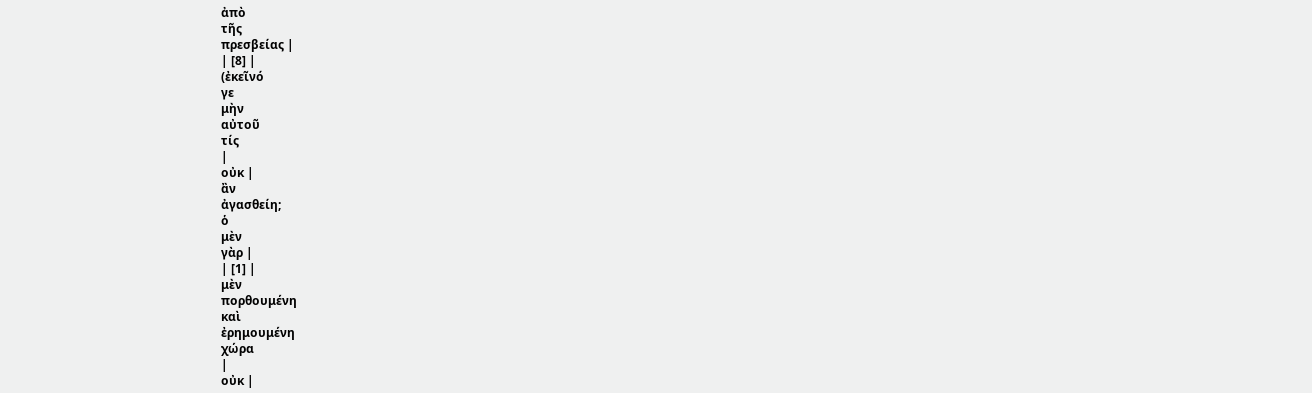ἀπὸ
τῆς
πρεσβείας |
| [8] |
(ἐκεῖνό
γε
μὴν
αὐτοῦ
τίς
|
οὐκ |
ἂν
ἀγασθείη;
ὁ
μὲν
γὰρ |
| [1] |
μὲν
πορθουμένη
καὶ
ἐρημουμένη
χώρα
|
οὐκ |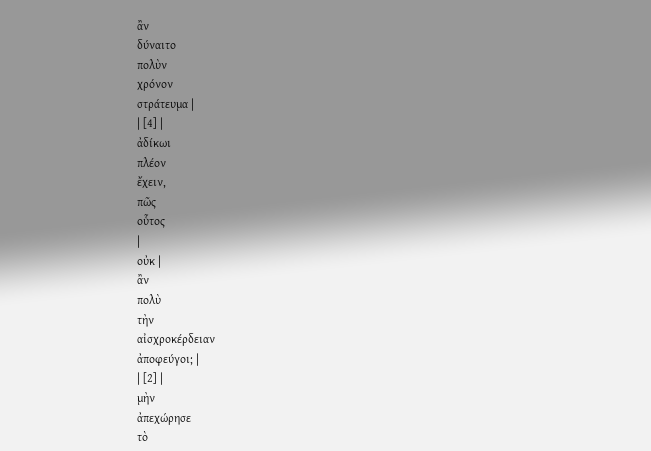ἂν
δύναιτο
πολὺν
χρόνον
στράτευμα |
| [4] |
ἀδίκωι
πλέον
ἔχειν,
πῶς
οὗτος
|
οὐκ |
ἂν
πολὺ
τὴν
αἰσχροκέρδειαν
ἀποφεύγοι; |
| [2] |
μὴν
ἀπεχώρησε
τὸ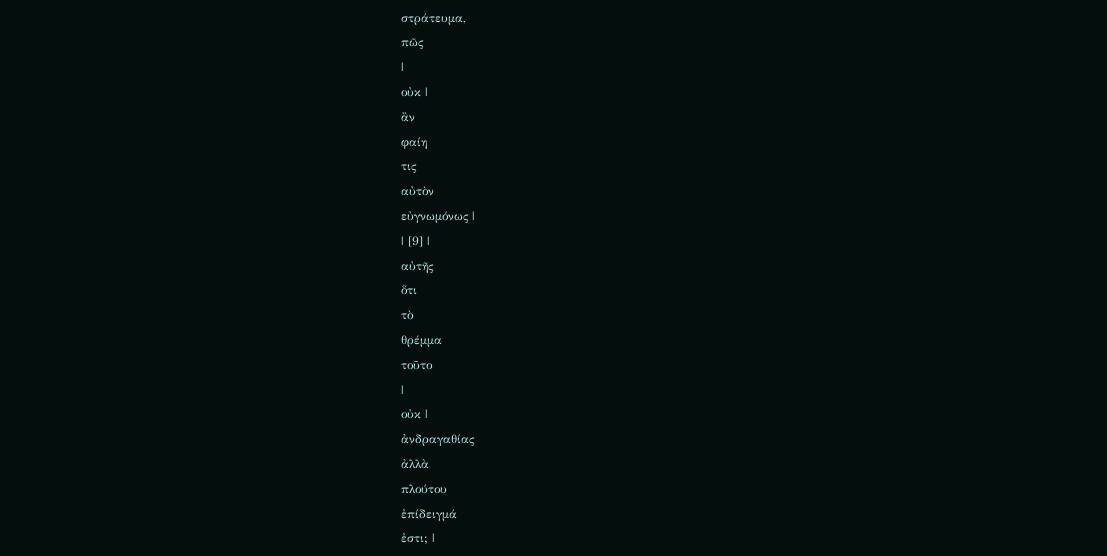στράτευμα,
πῶς
|
οὐκ |
ἂν
φαίη
τις
αὐτὸν
εὐγνωμόνως |
| [9] |
αὐτῆς
ὅτι
τὸ
θρέμμα
τοῦτο
|
οὐκ |
ἀνδραγαθίας
ἀλλὰ
πλούτου
ἐπίδειγμά
ἐστι; |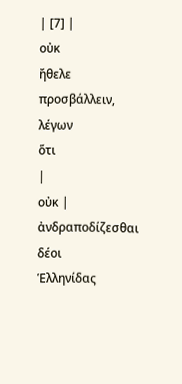| [7] |
οὐκ
ἤθελε
προσβάλλειν,
λέγων
ὅτι
|
οὐκ |
ἀνδραποδίζεσθαι
δέοι
Ἑλληνίδας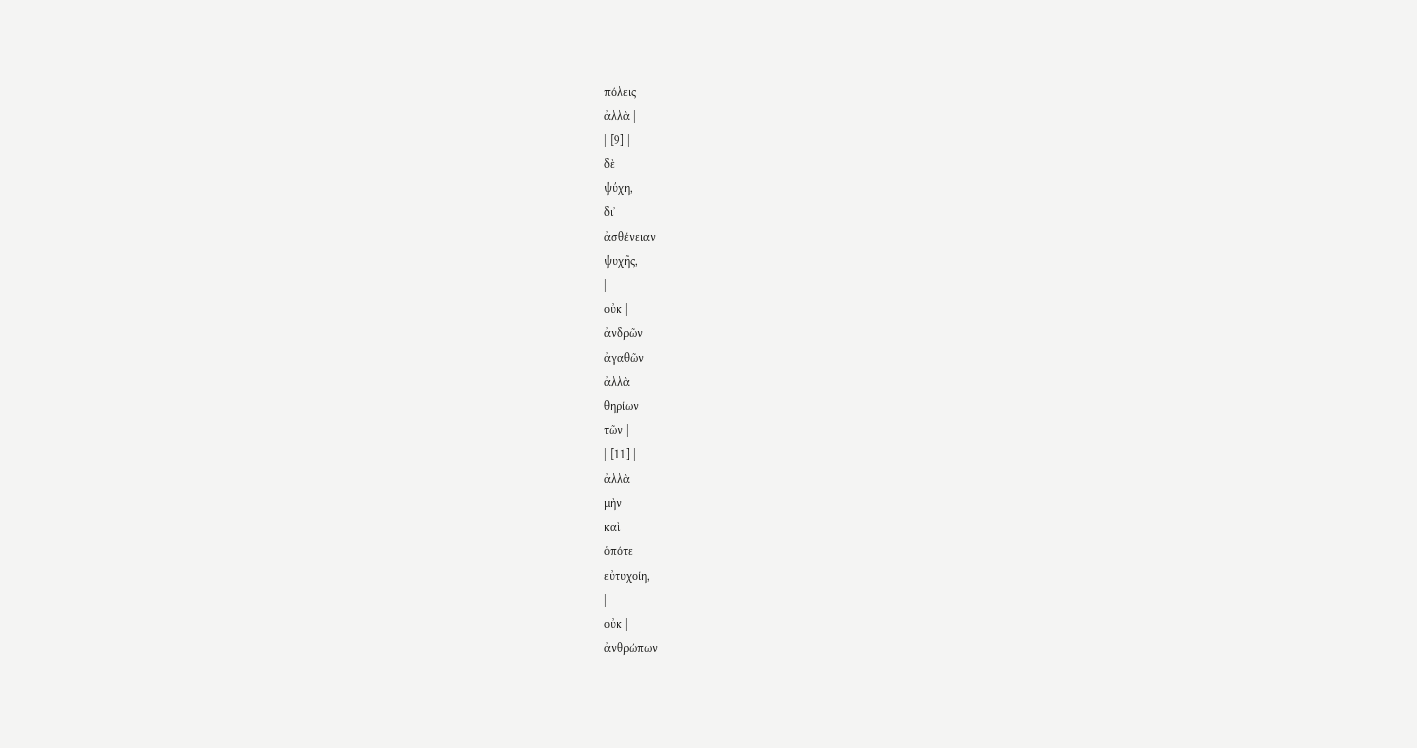πόλεις
ἀλλὰ |
| [9] |
δὲ
ψύχη,
δι᾽
ἀσθένειαν
ψυχῆς,
|
οὐκ |
ἀνδρῶν
ἀγαθῶν
ἀλλὰ
θηρίων
τῶν |
| [11] |
ἀλλὰ
μὴν
καὶ
ὁπότε
εὐτυχοίη,
|
οὐκ |
ἀνθρώπων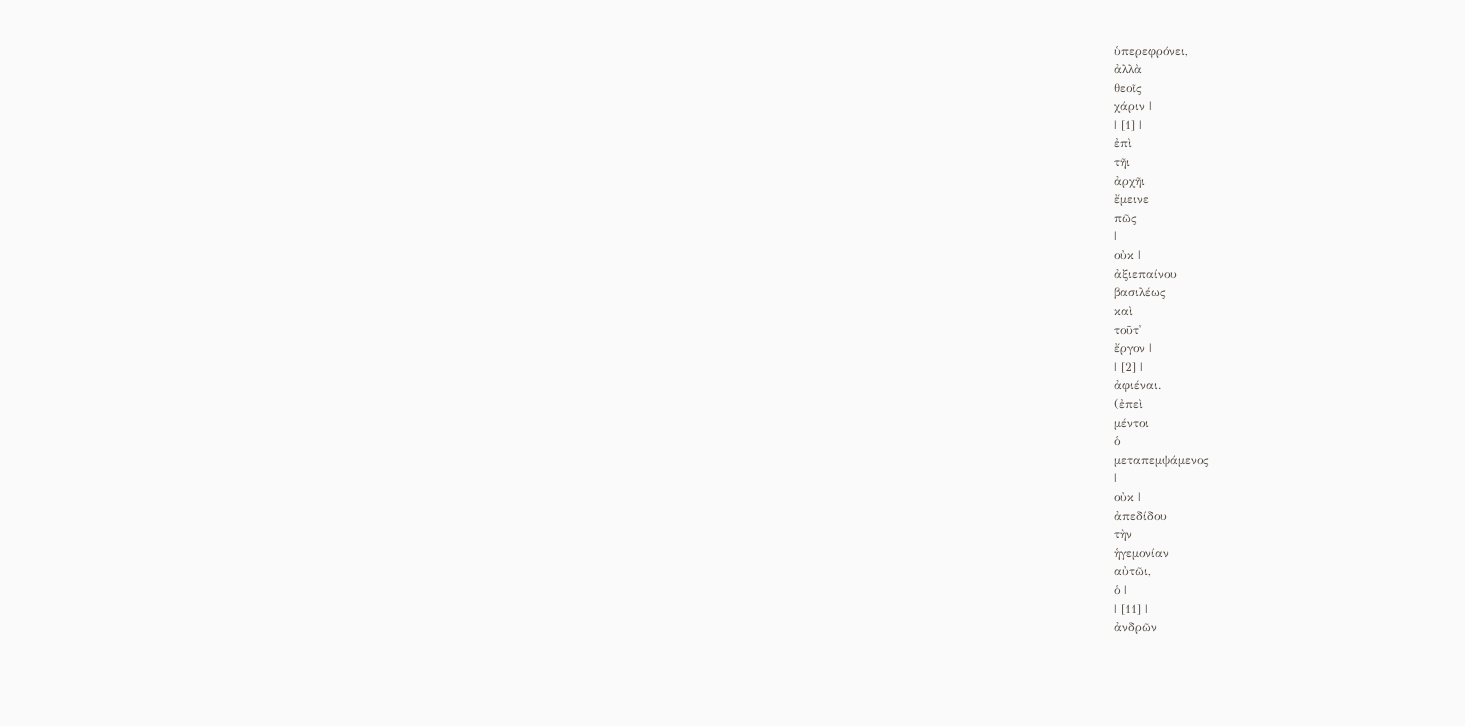ὑπερεφρόνει,
ἀλλὰ
θεοῖς
χάριν |
| [1] |
ἐπὶ
τῆι
ἀρχῆι
ἔμεινε
πῶς
|
οὐκ |
ἀξιεπαίνου
βασιλέως
καὶ
τοῦτ᾽
ἔργον |
| [2] |
ἀφιέναι.
(ἐπεὶ
μέντοι
ὁ
μεταπεμψάμενος
|
οὐκ |
ἀπεδίδου
τὴν
ἡγεμονίαν
αὐτῶι,
ὁ |
| [11] |
ἀνδρῶν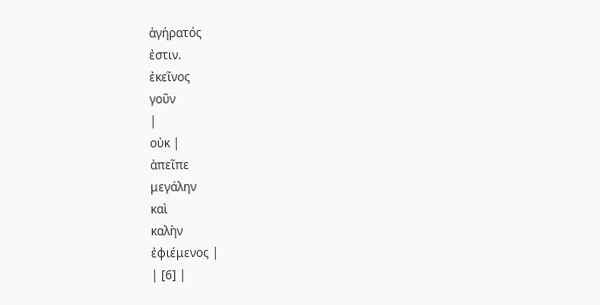ἀγήρατός
ἐστιν.
ἐκεῖνος
γοῦν
|
οὐκ |
ἀπεῖπε
μεγάλην
καὶ
καλὴν
ἐφιέμενος |
| [6] |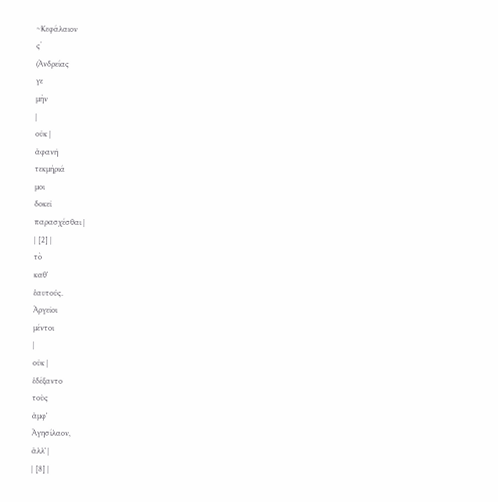~Κεφάλαιον
ςʹ
(Ἀνδρείας
γε
μὴν
|
οὐκ |
ἀφανῆ
τεκμήριά
μοι
δοκεῖ
παρασχέσθαι |
| [2] |
τὸ
καθ᾽
ἑαυτούς.
Ἀργεῖοι
μέντοι
|
οὐκ |
ἐδέξαντο
τοὺς
ἀμφ᾽
Ἀγησίλαον,
ἀλλ᾽ |
| [8] |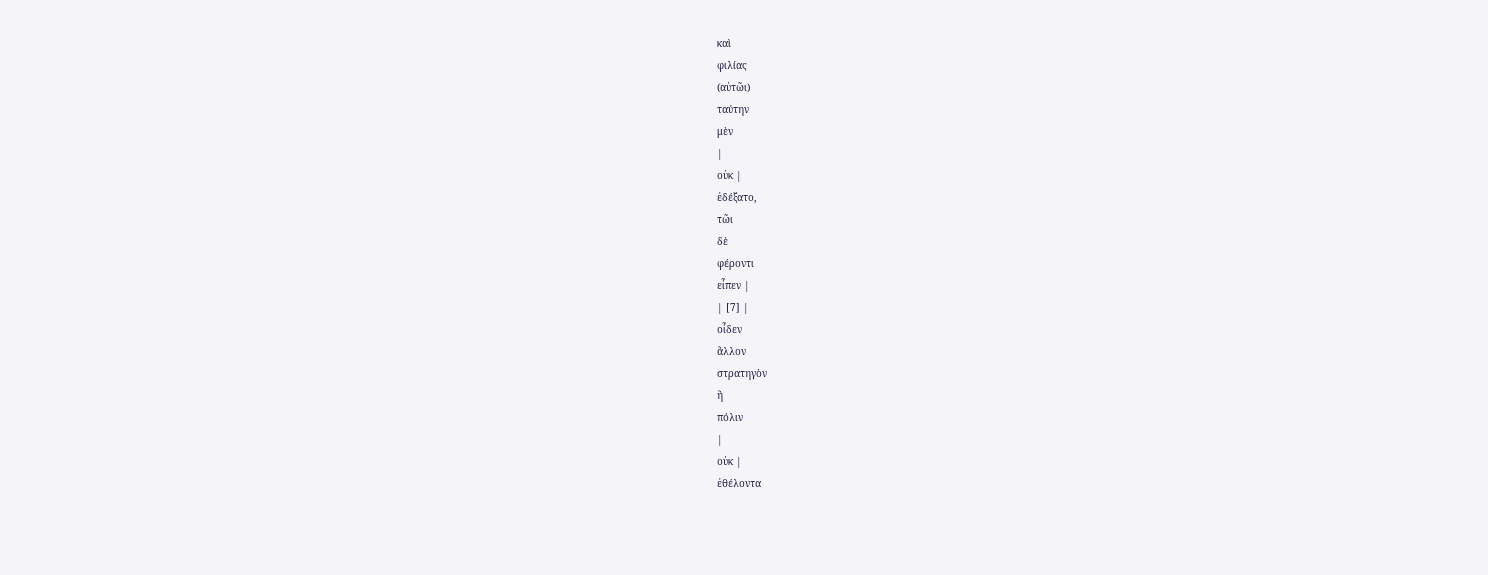καὶ
φιλίας
(αὐτῶι)
ταύτην
μὲν
|
οὐκ |
ἐδέξατο,
τῶι
δὲ
φέροντι
εἶπεν |
| [7] |
οἶδεν
ἄλλον
στρατηγὸν
ἢ
πόλιν
|
οὐκ |
ἐθέλοντα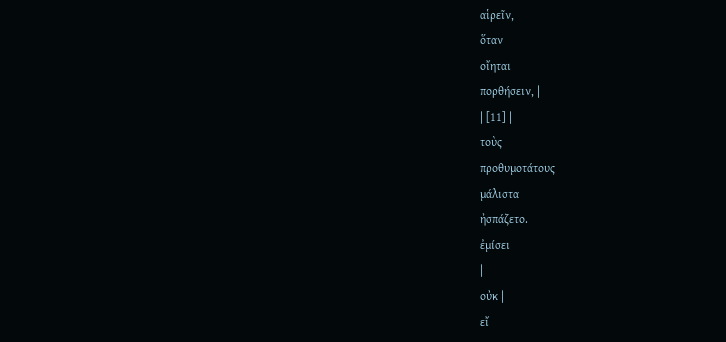αἱρεῖν,
ὅταν
οἴηται
πορθήσειν, |
| [11] |
τοὺς
προθυμοτάτους
μάλιστα
ἠσπάζετο.
ἐμίσει
|
οὐκ |
εἴ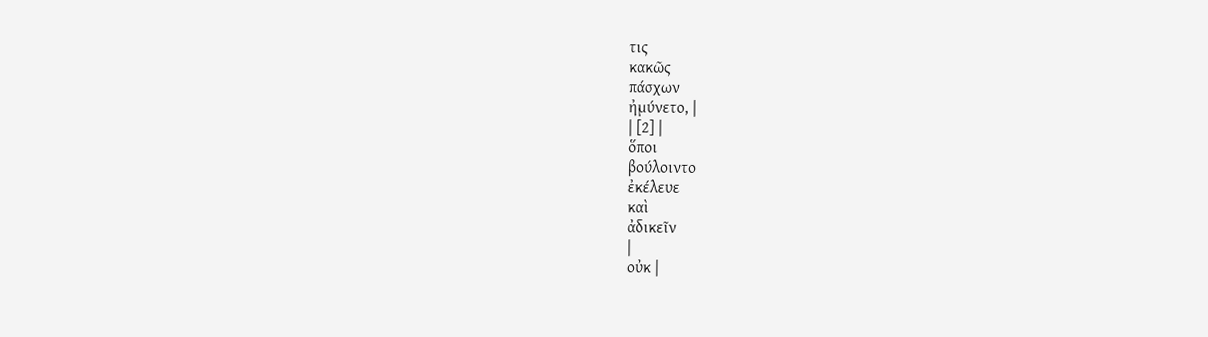τις
κακῶς
πάσχων
ἠμύνετο, |
| [2] |
ὅποι
βούλοιντο
ἐκέλευε
καὶ
ἀδικεῖν
|
οὐκ |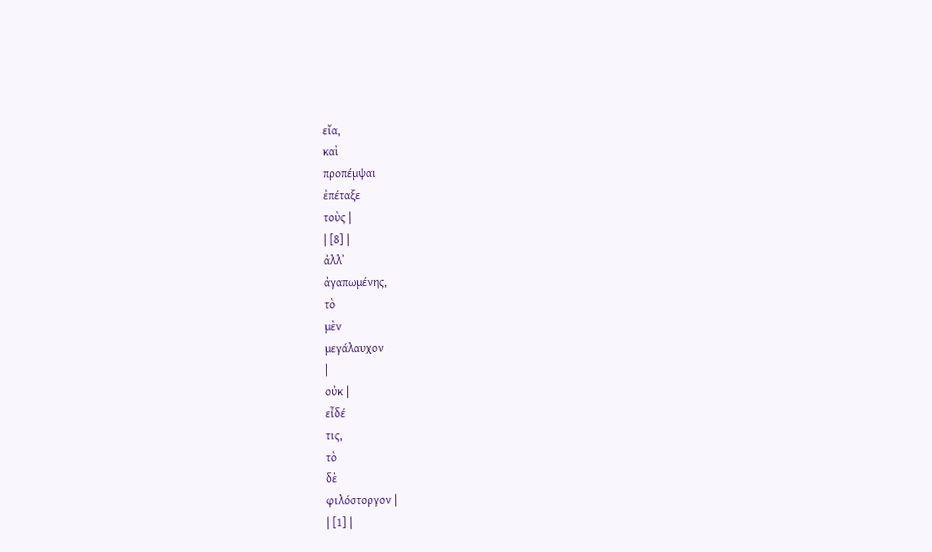εἴα,
καὶ
προπέμψαι
ἐπέταξε
τοὺς |
| [8] |
ἀλλ᾽
ἀγαπωμένης,
τὸ
μὲν
μεγάλαυχον
|
οὐκ |
εἶδέ
τις,
τὸ
δὲ
φιλόστοργον |
| [1] |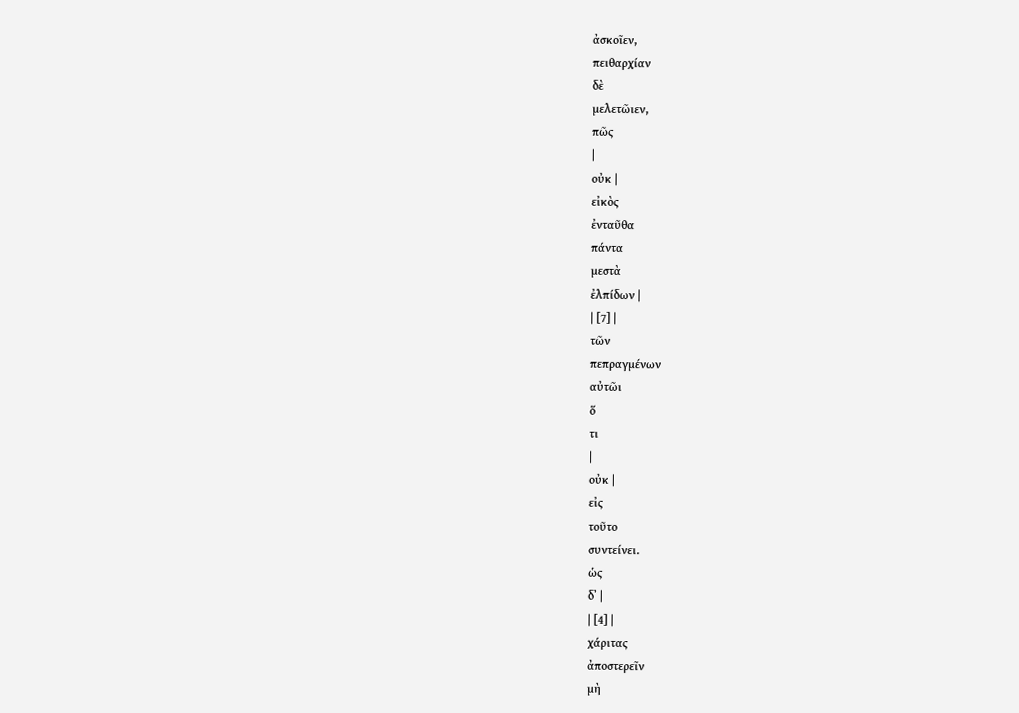ἀσκοῖεν,
πειθαρχίαν
δὲ
μελετῶιεν,
πῶς
|
οὐκ |
εἰκὸς
ἐνταῦθα
πάντα
μεστὰ
ἐλπίδων |
| [7] |
τῶν
πεπραγμένων
αὐτῶι
ὅ
τι
|
οὐκ |
εἰς
τοῦτο
συντείνει.
ὡς
δ᾽ |
| [4] |
χάριτας
ἀποστερεῖν
μὴ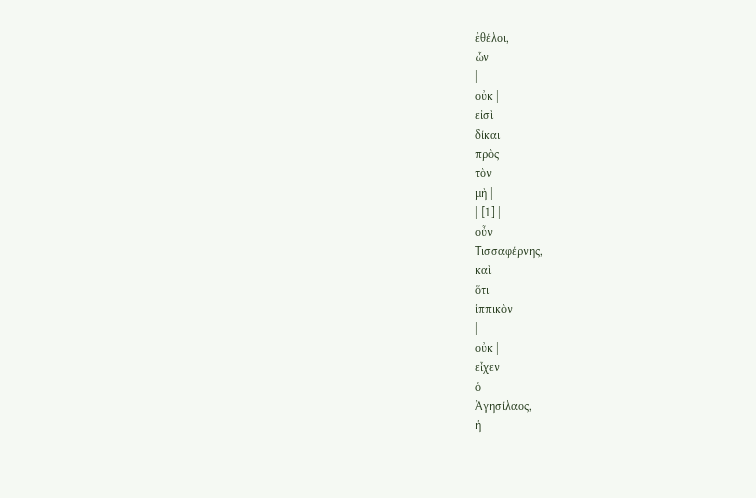ἐθέλοι,
ὧν
|
οὐκ |
εἰσὶ
δίκαι
πρὸς
τὸν
μὴ |
| [1] |
οὖν
Τισσαφέρνης,
καὶ
ὅτι
ἱππικὸν
|
οὐκ |
εἶχεν
ὁ
Ἀγησίλαος,
ἡ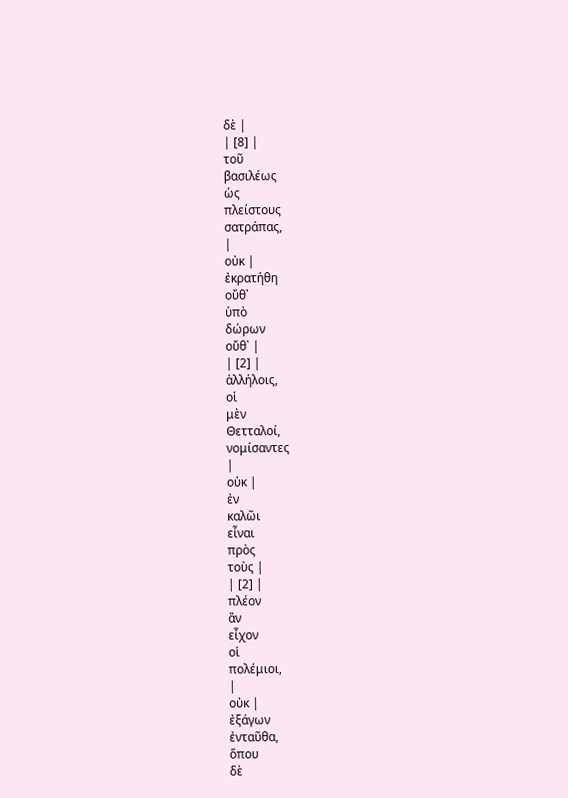δὲ |
| [8] |
τοῦ
βασιλέως
ὡς
πλείστους
σατράπας,
|
οὐκ |
ἐκρατήθη
οὔθ᾽
ὑπὸ
δώρων
οὔθ᾽ |
| [2] |
ἀλλήλοις,
οἱ
μὲν
Θετταλοί,
νομίσαντες
|
οὐκ |
ἐν
καλῶι
εἶναι
πρὸς
τοὺς |
| [2] |
πλέον
ἂν
εἶχον
οἱ
πολέμιοι,
|
οὐκ |
ἐξάγων
ἐνταῦθα,
ὅπου
δὲ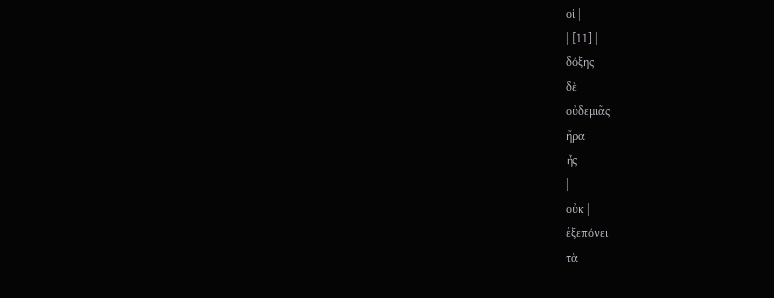οἱ |
| [11] |
δόξης
δὲ
οὐδεμιᾶς
ἤρα
ἧς
|
οὐκ |
ἐξεπόνει
τὰ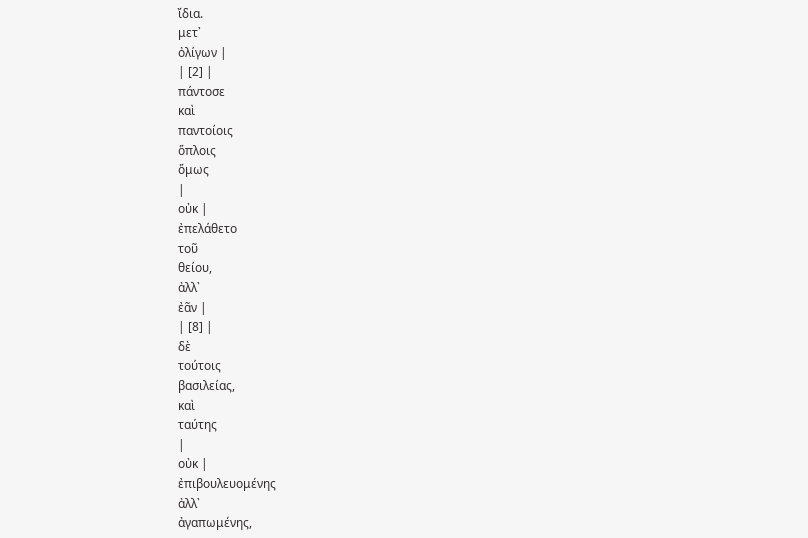ἴδια.
μετ᾽
ὀλίγων |
| [2] |
πάντοσε
καὶ
παντοίοις
ὅπλοις
ὅμως
|
οὐκ |
ἐπελάθετο
τοῦ
θείου,
ἀλλ᾽
ἐᾶν |
| [8] |
δὲ
τούτοις
βασιλείας,
καὶ
ταύτης
|
οὐκ |
ἐπιβουλευομένης
ἀλλ᾽
ἀγαπωμένης,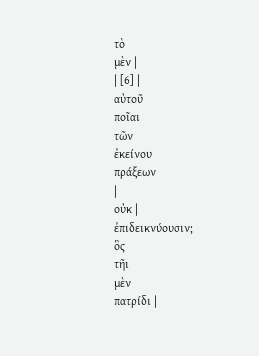τὸ
μὲν |
| [6] |
αὐτοῦ
ποῖαι
τῶν
ἐκείνου
πράξεων
|
οὐκ |
ἐπιδεικνύουσιν;
ὃς
τῆι
μὲν
πατρίδι |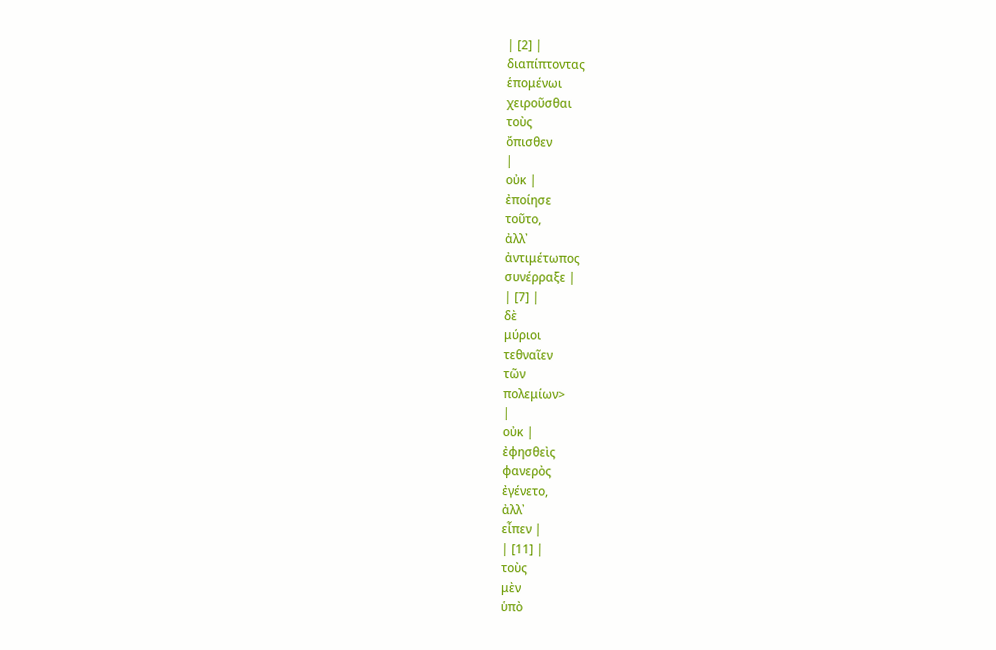| [2] |
διαπίπτοντας
ἑπομένωι
χειροῦσθαι
τοὺς
ὄπισθεν
|
οὐκ |
ἐποίησε
τοῦτο,
ἀλλ᾽
ἀντιμέτωπος
συνέρραξε |
| [7] |
δὲ
μύριοι
τεθναῖεν
τῶν
πολεμίων>
|
οὐκ |
ἐφησθεὶς
φανερὸς
ἐγένετο,
ἀλλ᾽
εἶπεν |
| [11] |
τοὺς
μὲν
ὑπὸ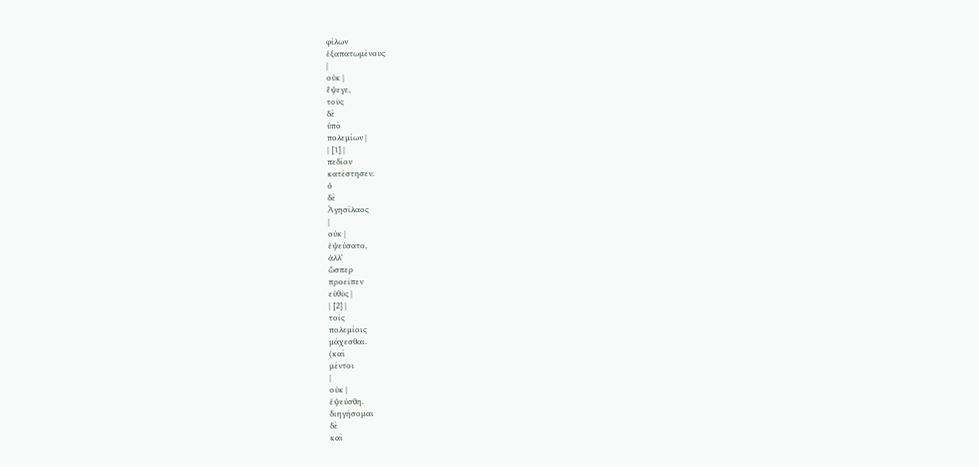φίλων
ἐξαπατωμένους
|
οὐκ |
ἔψεγε,
τοὺς
δὲ
ὑπὸ
πολεμίων |
| [1] |
πεδίον
κατέστησεν.
ὁ
δὲ
Ἀγησίλαος
|
οὐκ |
ἐψεύσατο,
ἀλλ᾽
ὥσπερ
προεῖπεν
εὐθὺς |
| [2] |
τοῖς
πολεμίοις
μάχεσθαι.
(καὶ
μέντοι
|
οὐκ |
ἐψεύσθη.
διηγήσομαι
δὲ
καὶ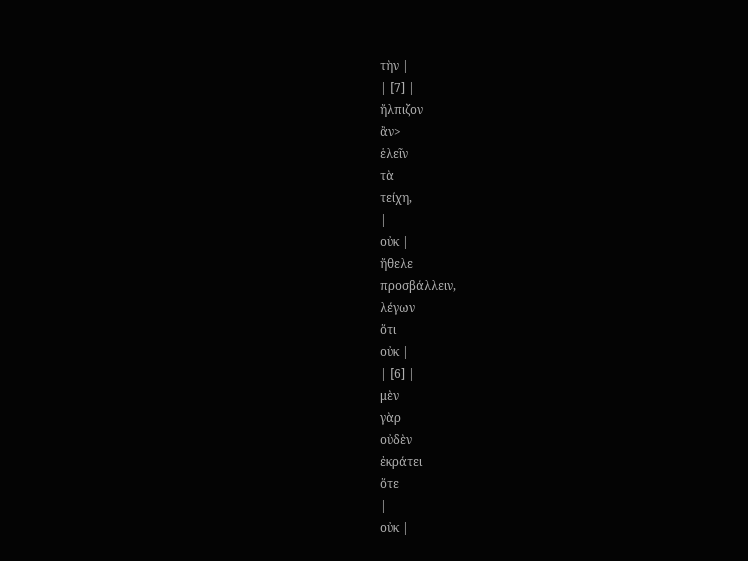τὴν |
| [7] |
ἤλπιζον
ἂν>
ἑλεῖν
τὰ
τείχη,
|
οὐκ |
ἤθελε
προσβάλλειν,
λέγων
ὅτι
οὐκ |
| [6] |
μὲν
γὰρ
οὐδὲν
ἐκράτει
ὅτε
|
οὐκ |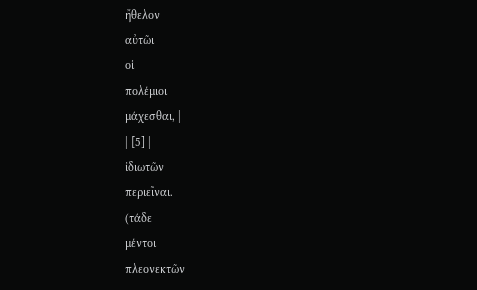ἤθελον
αὐτῶι
οἱ
πολέμιοι
μάχεσθαι, |
| [5] |
ἰδιωτῶν
περιεῖναι.
(τάδε
μέντοι
πλεονεκτῶν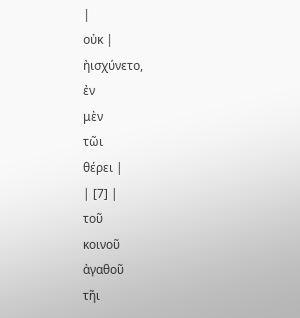|
οὐκ |
ἠισχύνετο,
ἐν
μὲν
τῶι
θέρει |
| [7] |
τοῦ
κοινοῦ
ἀγαθοῦ
τῆι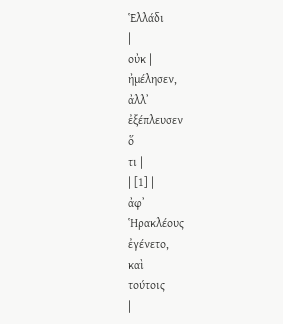Ἑλλάδι
|
οὐκ |
ἠμέλησεν,
ἀλλ᾽
ἐξέπλευσεν
ὅ
τι |
| [1] |
ἀφ᾽
Ἡρακλέους
ἐγένετο,
καὶ
τούτοις
|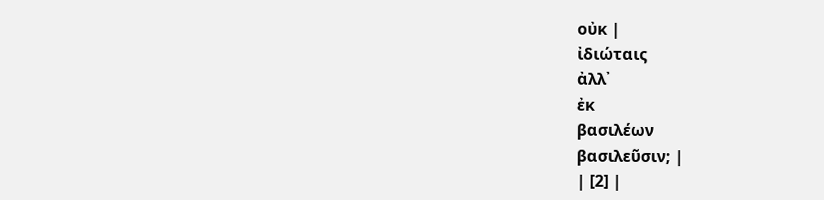οὐκ |
ἰδιώταις
ἀλλ᾽
ἐκ
βασιλέων
βασιλεῦσιν; |
| [2] |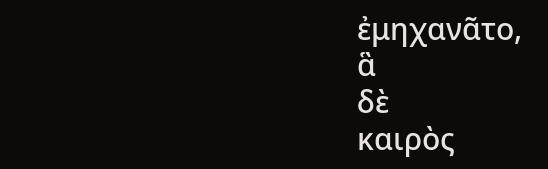ἐμηχανᾶτο,
ἃ
δὲ
καιρὸς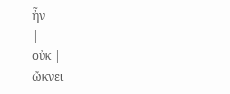ἦν
|
οὐκ |
ὤκνει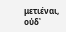μετιέναι,
οὐδ᾽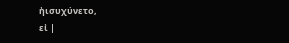ἠισυχύνετο,
εἰ |